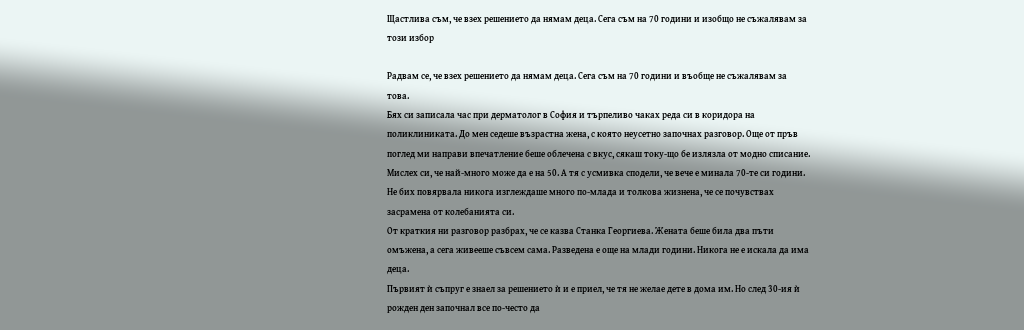Щастлива съм, че взех решението да нямам деца. Сега съм на 70 години и изобщо не съжалявам за този избор

Радвам се, че взех решението да нямам деца. Сега съм на 70 години и въобще не съжалявам за това.
Бях си записала час при дерматолог в София и търпеливо чаках реда си в коридора на поликлиниката. До мен седеше възрастна жена, с която неусетно започнах разговор. Още от пръв поглед ми направи впечатление беше облечена с вкус, сякаш току-що бе излязла от модно списание. Мислех си, че най-много може да е на 50. А тя с усмивка сподели, че вече е минала 70-те си години. Не бих повярвала никога изглеждаше много по-млада и толкова жизнена, че се почувствах засрамена от колебанията си.
От краткия ни разговор разбрах, че се казва Станка Георгиева. Жената беше била два пъти омъжена, а сега живееше съвсем сама. Разведена е още на млади години. Никога не е искала да има деца.
Първият ѝ съпруг е знаел за решението ѝ и е приел, че тя не желае дете в дома им. Но след 30-ия ѝ рожден ден започнал все по-често да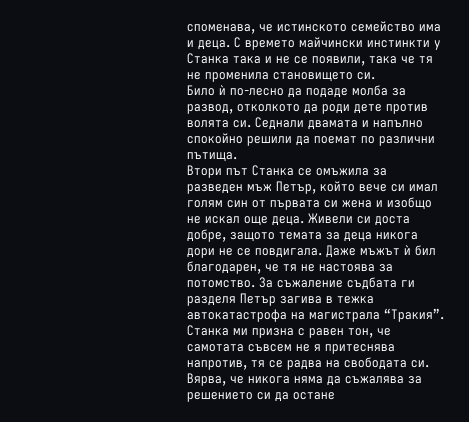споменава, че истинското семейство има и деца. С времето майчински инстинкти у Станка така и не се появили, така че тя не променила становището си.
Било ѝ по-лесно да подаде молба за развод, отколкото да роди дете против волята си. Седнали двамата и напълно спокойно решили да поемат по различни пътища.
Втори път Станка се омъжила за разведен мъж Петър, който вече си имал голям син от първата си жена и изобщо не искал още деца. Живели си доста добре, защото темата за деца никога дори не се повдигала. Даже мъжът ѝ бил благодарен, че тя не настоява за потомство. За съжаление съдбата ги разделя Петър загива в тежка автокатастрофа на магистрала “Тракия”.
Станка ми призна с равен тон, че самотата съвсем не я притеснява напротив, тя се радва на свободата си. Вярва, че никога няма да съжалява за решението си да остане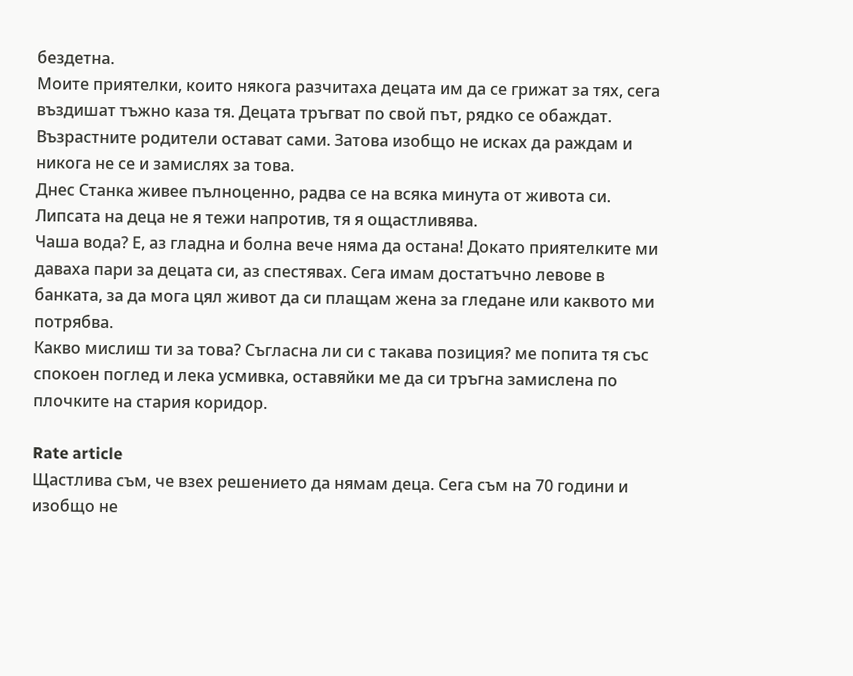бездетна.
Моите приятелки, които някога разчитаха децата им да се грижат за тях, сега въздишат тъжно каза тя. Децата тръгват по свой път, рядко се обаждат. Възрастните родители остават сами. Затова изобщо не исках да раждам и никога не се и замислях за това.
Днес Станка живее пълноценно, радва се на всяка минута от живота си. Липсата на деца не я тежи напротив, тя я ощастливява.
Чаша вода? Е, аз гладна и болна вече няма да остана! Докато приятелките ми даваха пари за децата си, аз спестявах. Сега имам достатъчно левове в банката, за да мога цял живот да си плащам жена за гледане или каквото ми потрябва.
Какво мислиш ти за това? Съгласна ли си с такава позиция? ме попита тя със спокоен поглед и лека усмивка, оставяйки ме да си тръгна замислена по плочките на стария коридор.

Rate article
Щастлива съм, че взех решението да нямам деца. Сега съм на 70 години и изобщо не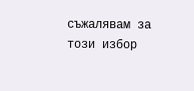съжалявам за този избор